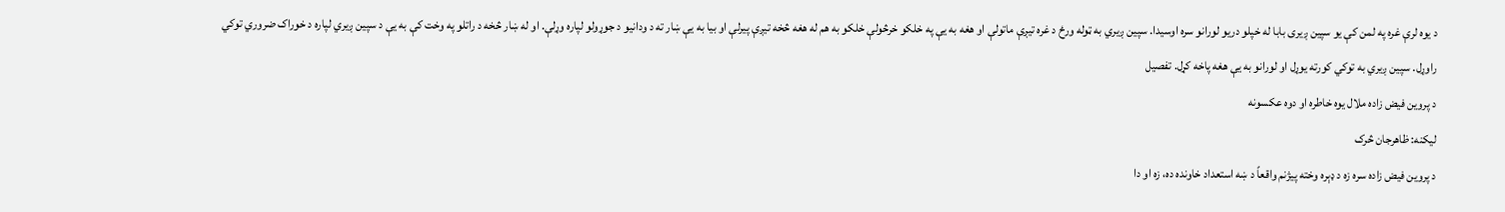د یوه لرې غره په لمن کې یو سپین ږیری بابا له خپلو دریو لورانو سره اوسیدا. سپین ږیري به ټوله ورځ د غره تیږې ماتولې او هغه به یې په خلکو خرڅولې خلکو به هم له هغه څخه تیږې پیرلې او بیا به یې ښار ته د ودانیو د جوړولو لپاره وړلې. او له ښار څخه د راتلو په وخت کې به یې د سپین ږیري لپاره د خوراک ضروري توکي راوړل. سپین ږیري به توکي کورته یوړل او لورانو به یې هغه پاخه کړل. تفصیل
د پروین فیض زاده ملال یوه خاطره او دوه عکسونه
لیکنه: ظاهرجان څرک
د پروين فيض زاده سره زه د ډېره وخته پيژنم واقعاً د ښه استعداد خاونده ده، زه او دا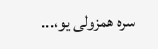سره همزولی يو،...